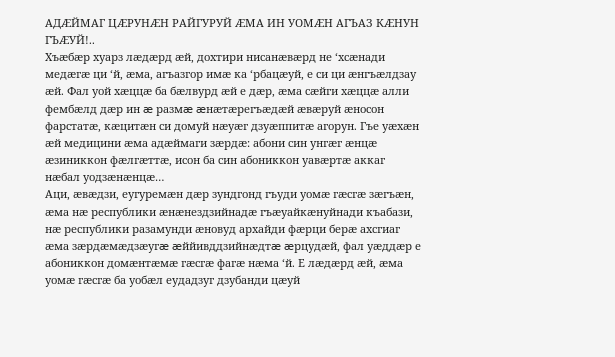АДÆЙМАГ ЦÆРУНÆН РАЙГУРУЙ ÆМА ИН УОМÆН АГЪАЗ КÆНУН ГЪÆУЙ!..
Хъæбæр хуарз лæдæрд æй, дохтири нисанæвæрд не ‘хсæнади медæгæ ци ‘й, æма, агъазгор имæ ка ‘рбацæуй, е си ци æнгъæлдзау æй. Фал уой хæццæ ба бæлвурд æй е дæр, æма сæйги хæццæ алли фембæлд дæр ин æ размæ æнæтæрегъæдæй æвæруй æносон фарстатæ, кæцитæн си домуй нæуæг дзуæппитæ агорун. Гъе уæхæн æй медицини æма адæймаги зæрдæ: абони син унгæг æнцæ æзиниккон фæлгæттæ, исон ба син абониккон уавæртæ аккаг нæбал уодзæнæнцæ…
Аци, æвæдзи, еугуремæн дæр зундгонд гъуди уомæ гæсгæ зæгъæн, æма нæ республики æнæнездзийнадæ гъæуайкæнуйнади къабази, нæ республики разамунди æновуд архайди фæрци берæ ахсгиаг æма зæрдæмæдзæугæ æййивддзийнæдтæ æрцудæй, фал уæддæр е абониккон домæнтæмæ гæсгæ фагæ нæма ‘й. Е лæдæрд æй, æма уомæ гæсгæ ба уобæл еудадзуг дзубанди цæуй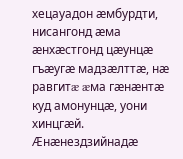хецауадон æмбурдти, нисангонд æма æнхæстгонд цæунцæ гъæугæ мадзæлттæ, нæ равгитæ æма гæнæнтæ куд амонунцæ, уони хинцгæй.
Æнæнездзийнадæ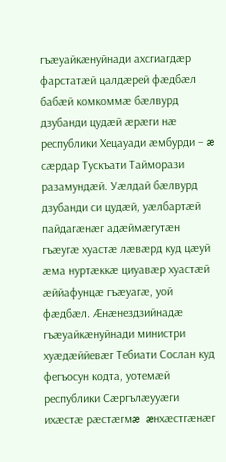гъæуайкæнуйнади ахсгиагдæр фарстатæй цалдæрей фæдбæл бабæй комкоммæ бæлвурд дзубанди цудæй æрæги нæ республики Хецауади æмбурди – æ сæрдар Тускъати Тайморази разамундæй. Уæлдай бæлвурд дзубанди си цудæй, уæлбартæй пайдагæнæг адæймæгутæн гъæугæ хуастæ лæвæрд куд цæуй æма нуртæккæ циуавæр хуастæй æййафунцæ гъæуагæ, уой фæдбæл. Æнæнездзийнадæ гъæуайкæнуйнади министри хуæдæййевæг Тебиати Сослан куд фегъосун кодта, уотемæй республики Сæргълæууæги ихæстæ рæстæгмæ æнхæстгæнæг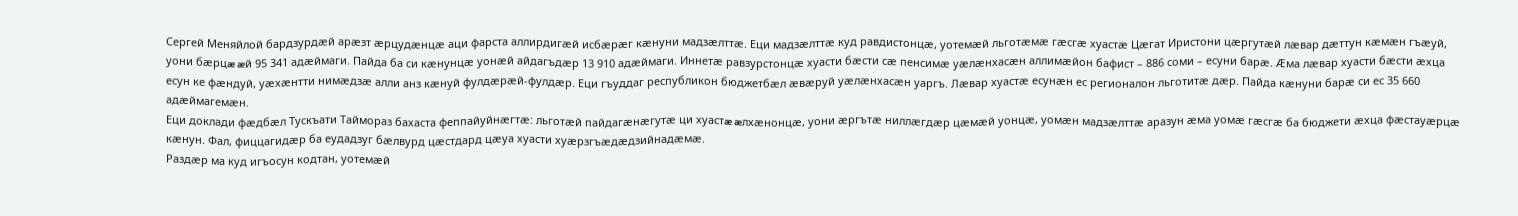Сергей Меняйлой бардзурдæй арæзт æрцудæнцæ аци фарста аллирдигæй исбæрæг кæнуни мадзæлттæ. Еци мадзæлттæ куд равдистонцæ, уотемæй льготæмæ гæсгæ хуастæ Цæгат Иристони цæргутæй лæвар дæттун кæмæн гъæуй, уони бæрцæ æй 95 341 адæймаги. Пайда ба си кæнунцæ уонæй айдагъдæр 13 910 адæймаги. Иннетæ равзурстонцæ хуасти бæсти сæ пенсимæ уæлæнхасæн аллимæйон бафист – 886 соми – есуни барæ. Æма лæвар хуасти бæсти æхца есун ке фæндуй, уæхæнтти нимæдзæ алли анз кæнуй фулдæрæй-фулдæр. Еци гъуддаг республикон бюджетбæл æвæруй уæлæнхасæн уаргъ. Лæвар хуастæ есунæн ес регионалон льготитæ дæр. Пайда кæнуни барæ си ес 35 660 адæймагемæн.
Еци доклади фæдбæл Тускъати Таймораз бахаста феппайуйнæгтæ: льготæй пайдагæнæгутæ ци хуастæ æлхæнонцæ, уони æргътæ ниллæгдæр цæмæй уонцæ, уомæн мадзæлттæ аразун æма уомæ гæсгæ ба бюджети æхца фæстауæрцæ кæнун. Фал, фиццагидæр ба еудадзуг бæлвурд цæстдард цæуа хуасти хуæрзгъæдæдзийнадæмæ.
Раздæр ма куд игъосун кодтан, уотемæй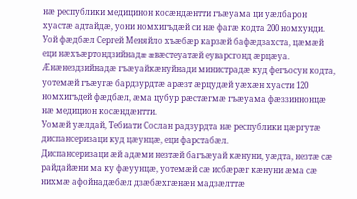нæ республики медицинон косæндæнтти гъæуама ци уæлбарон хуастæ адтайдæ, уони номхигъдæй си нæ фагæ кодта 200 номхунди. Уой фæдбæл Сергей Меняйло хъæбæр карзæй бафæдзахста, цæмæй еци нæхъæртондзийнадæ æвæстеуатæй еуварсгонд æрцæуа. Æнæнездзийнадæ гъæуайкæнуйнади министрадæ куд фегъосун кодта, уотемæй гъæугæ бардзурдтæ арæзт æрцудæй уæхæн хуасти 120 номхигъдей фæдбæл, æма цубур рæстæгмæ гъæуама фæззиннонцæ нæ медицион косæндæнтти.
Уомæй уæлдай, Тебиати Сослан радзурдта нæ республики цæргутæ диспансеризаци куд цæунцæ, еци фарстабæл.
Диспансеризаци æй адæми незтæй багъæуай кæнуни, уæдта, незтæ сæ райдайæни ма ку фæуунцæ, уотемæй сæ исбæрæг кæнуни æма сæ нихмæ афойнадæбæл дзæбæхгæнæн мадзæлттæ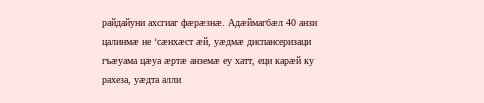райдайуни ахсгиаг фæрæзнæ. Адæймагбæл 40 анзи цалинмæ не ‘сæнхæст æй, уæдмæ диспансеризаци гъæуама цæуа æртæ анземæ еу хатт, еци карæй ку рахеза, уæдта алли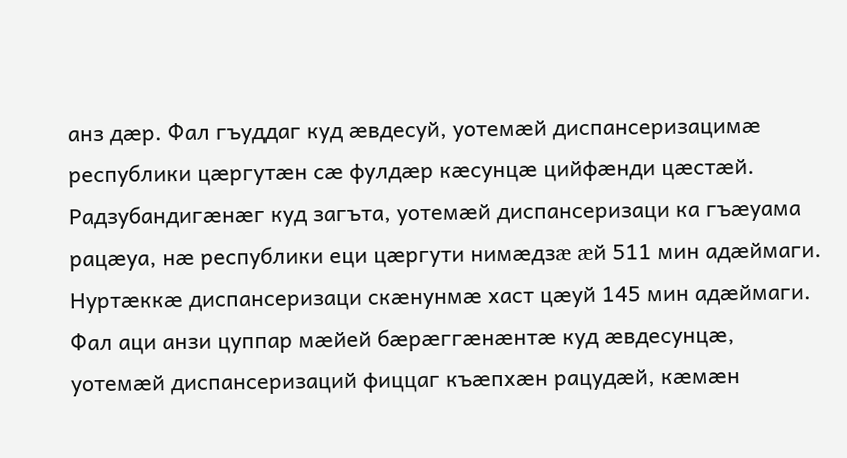анз дæр. Фал гъуддаг куд æвдесуй, уотемæй диспансеризацимæ республики цæргутæн сæ фулдæр кæсунцæ цийфæнди цæстæй. Радзубандигæнæг куд загъта, уотемæй диспансеризаци ка гъæуама рацæуа, нæ республики еци цæргути нимæдзæ æй 511 мин адæймаги. Нуртæккæ диспансеризаци скæнунмæ хаст цæуй 145 мин адæймаги. Фал аци анзи цуппар мæйей бæрæггæнæнтæ куд æвдесунцæ, уотемæй диспансеризаций фиццаг къæпхæн рацудæй, кæмæн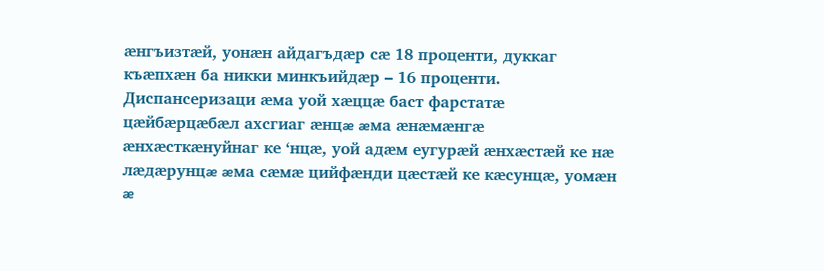æнгъизтæй, уонæн айдагъдæр сæ 18 проценти, дуккаг къæпхæн ба никки минкъийдæр – 16 проценти.
Диспансеризаци æма уой хæццæ баст фарстатæ цæйбæрцæбæл ахсгиаг æнцæ æма æнæмæнгæ æнхæсткæнуйнаг ке ‘нцæ, уой адæм еугурæй æнхæстæй ке нæ лæдæрунцæ æма сæмæ цийфæнди цæстæй ке кæсунцæ, уомæн æ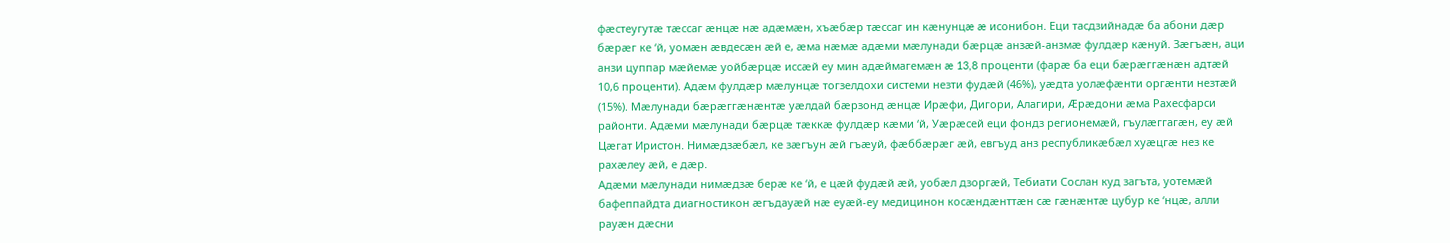фæстеугутæ тæссаг æнцæ нæ адæмæн, хъæбæр тæссаг ин кæнунцæ æ исонибон. Еци тасдзийнадæ ба абони дæр бæрæг ке ‘й, уомæн æвдесæн æй е, æма нæмæ адæми мæлунади бæрцæ анзæй-анзмæ фулдæр кæнуй. Зæгъæн, аци анзи цуппар мæйемæ уойбæрцæ иссæй еу мин адæймагемæн æ 13,8 проценти (фарæ ба еци бæрæггæнæн адтæй 10,6 проценти). Адæм фулдæр мæлунцæ тогзелдохи системи незти фудæй (46%), уæдта уолæфæнти оргæнти незтæй (15%). Мæлунади бæрæггæнæнтæ уæлдай бæрзонд æнцæ Ирæфи, Дигори, Алагири, Æрæдони æма Рахесфарси районти. Адæми мæлунади бæрцæ тæккæ фулдæр кæми ‘й, Уæрæсей еци фондз регионемæй, гъулæггагæн, еу æй Цæгат Иристон. Нимæдзæбæл, ке зæгъун æй гъæуй, фæббæрæг æй, евгъуд анз республикæбæл хуæцгæ нез ке рахæлеу æй, е дæр.
Адæми мæлунади нимæдзæ берæ ке ‘й, е цæй фудæй æй, уобæл дзоргæй, Тебиати Сослан куд загъта, уотемæй бафеппайдта диагностикон æгъдауæй нæ еуæй-еу медицинон косæндæнттæн сæ гæнæнтæ цубур ке ‘нцæ, алли рауæн дæсни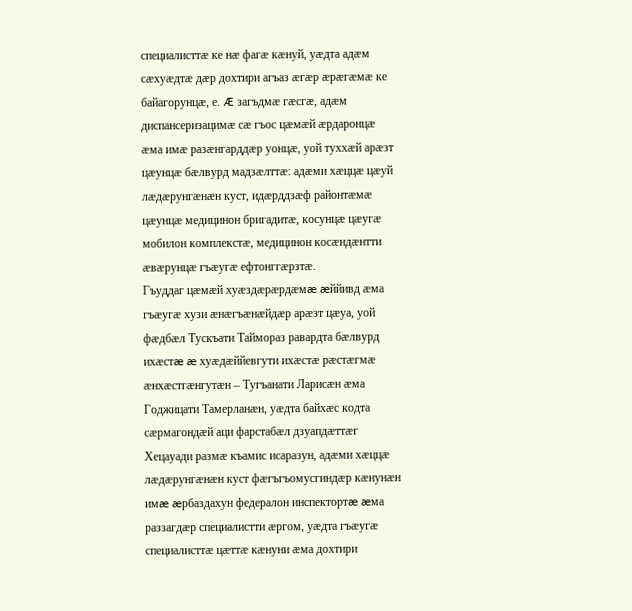специалисттæ ке нæ фагæ кæнуй, уæдта адæм сæхуæдтæ дæр дохтири агъаз æгæр æрæгæмæ ке байагорунцæ, е. Æ загъдмæ гæсгæ, адæм диспансеризацимæ сæ гъос цæмæй æрдаронцæ æма имæ разæнгарддæр уонцæ, уой туххæй арæзт цæунцæ бæлвурд мадзæлттæ: адæми хæццæ цæуй лæдæрунгæнæн куст, идæрддзæф районтæмæ цæунцæ медицинон бригадитæ, косунцæ цæугæ мобилон комплекстæ, медицинон косæндæнтти æвæрунцæ гъæугæ ефтонггæрзтæ.
Гъуддаг цæмæй хуæздæрæрдæмæ æййивд æма гъæугæ хузи æнæгъæнæйдæр арæзт цæуа, уой фæдбæл Тускъати Таймораз равардта бæлвурд ихæстæ æ хуæдæййевгути ихæстæ рæстæгмæ æнхæстгæнгутæн – Тугъанати Ларисæн æма Годжицати Тамерланæн, уæдта байхæс кодта сæрмагондæй аци фарстабæл дзуапдæттæг Хецауади размæ къамис исаразун, адæми хæццæ лæдæрунгæнæн куст фæгъгъомусгиндæр кæнунæн имæ æрбаздахун федералон инспектортæ æма раззагдæр специалистти æргом, уæдта гъæугæ специалисттæ цæттæ кæнуни æма дохтири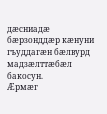дæсниадæ бæрзонддæр кæнуни гъуддагæн бæлвурд мадзæлттæбæл бакосун.
Æрмæг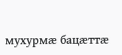мухурмæ бацæттæ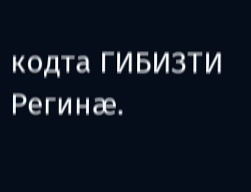кодта ГИБИЗТИ Регинæ.